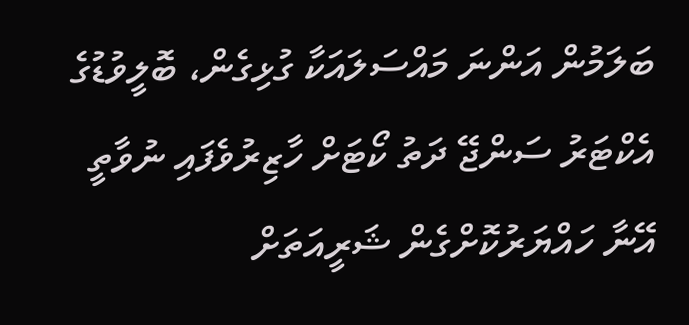ބަލަމުން އަންނަ މައްސަލައަކާ ގުޅިގެން، ބޮލީވުޑުގެ އެކްޓަރު ސަންޖޭ ދަތު ކޯޓަށް ހާޒިރުވެފައި ނުވާތީ އޭނާ ހައްޔަރުކޮށްގެން ޝަރީއަތަށް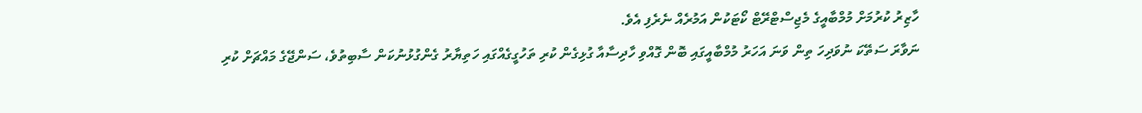ހާޒިރު ކުރުމަށް މުމްބާއީގެ މެޖިސްޓްރޭޓް ކޯޓަކުން އަމުރެއް ނެރެފި އެވެ.
ނަވާރަ ސަތޭކަ ނުވަދިހަ ތިން ވަނަ އަހަރު މުމްބާއީގައި ބޮން ގޮއްވި ހާދިސާއާ ގުޅިގެން ކުރި ތަހުގީގެއްގައި ހަތިޔާރު ގެންގުޅުނުކަން ސާބިތުވެ، ސަންޖޭގެ މައްޗަށް ކުރި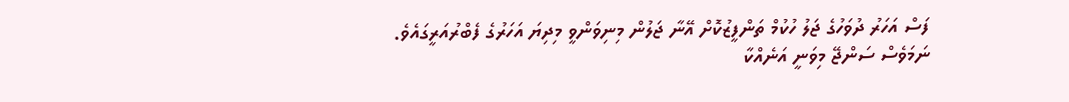ފަސް އަހަރު ދުވަހުގެ ޖަލު ހުކުމް ތަންފީޒުކޮށް އޭނާ ޖަލުން މިނިވަންވީ މިދިޔަ އަހަރުގެ ފެބްރުއަރީގައެވެ.
ނަމަވެސް ސަންޖޭ މިވަނީ އަނެއްކާ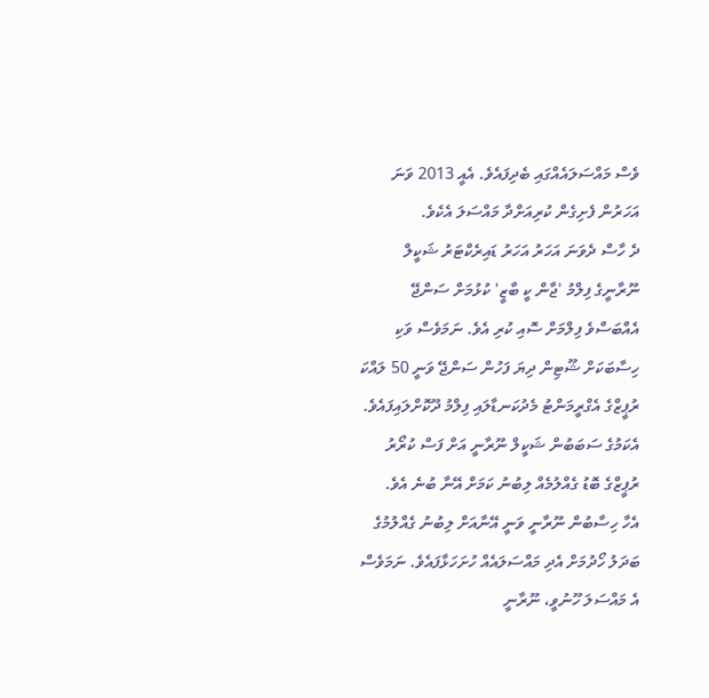ވެސް މައްސަލައެއްގައި ބެދިފައެވެ. އެއީ 2013 ވަނަ އަހަރުން ފެށިގެން ކުރިއަށްދާ މައްސަލަ އެކެވެ.
ދެ ހާސް ދެވަނަ އަހަރު އަހަރު ޑައިރެކްޓަރު ޝަކީލް ނޫރާނީގެ ފިލްމު 'ޖާން ކީ ބާޒީ' ކުޅުމަށް ސަންޖޭ އެއްބަސްވެ ފިލްމަށް ސޮއި ކުރި އެވެ. ނަމަވެސް ވަކި ހިސާބަކަށް ޝޫޓިން ދިޔަ ފަހުން ސަންޖޭ ވަނީ 50 ލައްކަ ރުޕީޒްގެ އެގްރީމަންޓު މެދުކަނޑާލައި ފިލްމު ދޫކޮށްލައިފައެވެ. އެކަމުގެ ސަބަބުން ޝަކީލް ނޫރާނީ އަށް ފަސް ކުރޯރު ރުޕީޒްގެ ބޮޑު ގެއްލުމެއް ލިބުނު ކަމަށް އޭނާ ބުނެ އެވެ.
އެހާ ހިސާބުން ނޫރާނީ ވަނީ އޭނާއަށް ލިބުނު ގެއްލުމުގެ ބަދަލު ހޯދުމަށް އެދި މައްސަލައެއް ހުށަހަޅާފައެވެ. ނަމަވެސް އެ މައްސަލަ ހޫނުވީ، ނޫރާނީ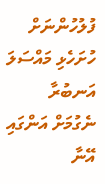ފުލުހުންނަށް ހުށަހެޅި މައްސަލަ އަނބުރާ ނެގުމަށް އަންގައި އޭނާ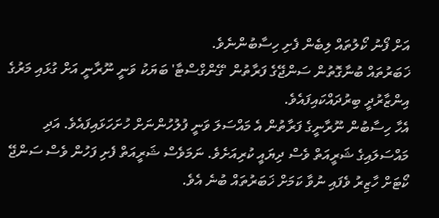އަށް ފޯނު ކޯލުތައް ލިބެން ފެށި ހިސާބުންނެވެ.
ޚަބަރުތައް ބުނާގޮތުން ސަންޖޭގެ ފަރާތުން 'ގޭންގްސްޓާ' ބަޔަކު ވަނީ ނޫރާނީ އަށް ގުޅައި މަރުގެ އިންޒާރުދީ ބިރުދައްކައިފައެވެ.
އެހާ ހިސާބުން ނޫރާނީގެ ފަރާތުން އެ މައްސަލަ ވަނީ ފުލުހުންނަށް ހުށަހަޅައިފައެވެ. އަދި މައްސަލައިގެ ޝަރީއަތް ވެސް ދިޔައީ ކުރިއަށެވެ. ނަމަވެސް ޝަރީއަތް ފެށި ފަހުން ވެސް ސަންޖޭ ކޯޓަށް ހާޒިރު ވެފައި ނުވާ ކަމަށް ޚަބަރުތައް ބުނެ އެވެ.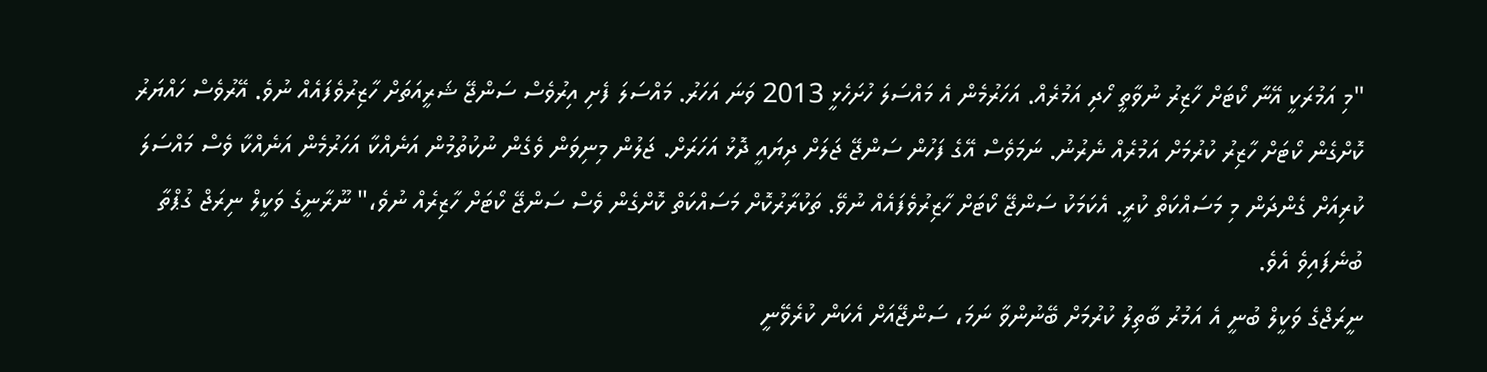"މި އަމުރަކީ އޭނާ ކޯޓަށް ހާޒިރު ނުވާތީ ހޯދި އަމުރެއް. އަހަރުމެން އެ މައްސަލަ ހުށަހެޅީ 2013 ވަނަ އަހަރު. މައްސަލަ ފެށި އިރުވެސް ސަންޖޭ ޝަރީއަތަށް ހާޒިރުވެފައެއް ނުވެ. އޭރުވެސް ހައްޔަރު ކޮށްގެން ކޯޓަށް ހާޒިރު ކުރުމަށް އަމުރެއް ނެރުނު. ނަމަވެސް އޭގެ ފަހުން ސަންޖޭ ޖަލަށް ދިޔައީ ދޮޅު އަހަރަށް. ޖަލުން މިނިވަން ވެގެން ނުކުތުމުން އަނެއްކާ އަހަރުމެން އަނެއްކާ ވެސް މައްސަލަ ކުރިއަށް ގެންދަން މި މަސައްކަތް ކުރީ. އެކަމަކު ސަންޖޭ ކޯޓަށް ހާޒިރުވެފައެއް ނުވޭ. ތަކުރާރުކޮށް މަސައްކަތް ކޮށްގެން ވެސް ސަންޖޭ ކޯޓަށް ހާޒިރެއް ނުވެ،" ނޫރާނީގެ ވަކީލް ނިރަޖް ގުޕްތާ ބުނެފައިވެ އެވެ.
ނީރަޖްގެ ވަކީލް ބުނީ އެ އަމުރު ބާތިލު ކުރުމަށް ބޭނުންވާ ނަމަ، ސަންޖޭއަށް އެކަން ކުރެވޭނީ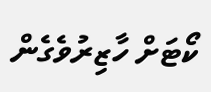ކޯޓަށް ހާޒިރުވެގެން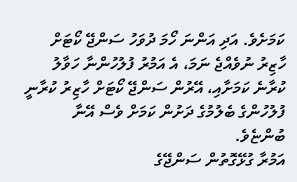ކަމަށެވެ. އަދި އަންނަ ހޯމަ ދުވަހު ސަންޖޭ ކޯޓަށް ހާޒިރު ނުވެއްޖެ ނަމަ، އެ އަމުރު ފުލުހުންނާ ހަވާލު ކުރާނެ ކަމަށާއި، އޭރުން ސަންޖޭ ކޯޓަށް ހާޒިރު ކުރާނީ ފުލުހުންގެ ބެލުމުގެ ދަށުން ކަމަށް ވެސް އޭނާ ބުންޏެވެ.
އަމުރާ ގުޅޭގޮތުން ސަންޖޭގެ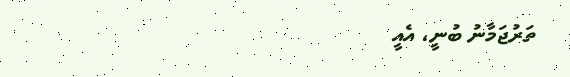ތަރުޖަމާނު ބުނީ، އެއީ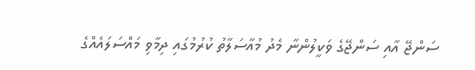ސަންޖޭ އާއި ސަންޖޭގެ ވަކީލުންނާ މެދު މުއާސަލާތު ކުރުމުގައި ދިމާވި މައްސަލައެއްގެ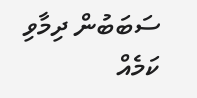ސަބަބުން ދިމާވި ކަމެއް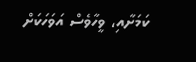ކަމަށާއި، ވީހާވެސް އަވަހަކަށް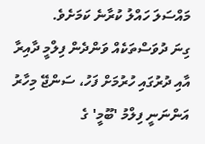މައްސަލަ ހައްލު ކުރާނެ ކަމަށެވެ.
ގިނަ ދުވަސްތަކެއް ވަންދެން ފިލްމީ ދާއިރާ އާއި ދުރުގައި ހުރުމަށް ފަހު، ސަންޖޭ މިހާރު އަންނަނީ ފިލްމު 'ބޫމީ' ގެ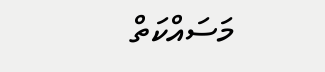މަސައްކަތް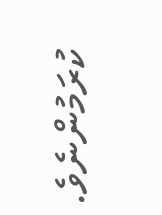ކުރަމުންނެވެ.